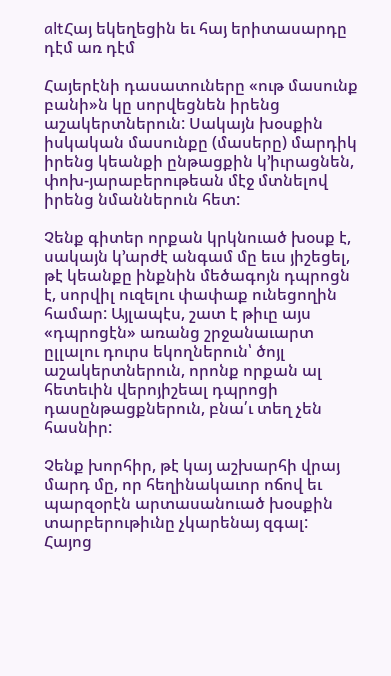altՀայ եկեղեցին եւ հայ երիտասարդը դէմ առ դէմ

Հայերէնի դասատուները «ութ մասունք բանի»ն կը սորվեցնեն իրենց աշակերտներուն: Սակայն խօսքին իսկական մասունքը (մասերը) մարդիկ իրենց կեանքի ընթացքին կ՚իւրացնեն, փոխ-յարաբերութեան մէջ մտնելով իրենց նմաններուն հետ:

Չենք գիտեր որքան կրկնուած խօսք է, սակայն կ՚արժէ անգամ մը եւս յիշեցել, թէ կեանքը ինքնին մեծագոյն դպրոցն է, սորվիլ ուզելու փափաք ունեցողին համար: Այլապէս, շատ է թիւը այս «դպրոցէն» առանց շրջանաւարտ ըլլալու դուրս եկողներուն՝ ծոյլ աշակերտներուն, որոնք որքան ալ հետեւին վերոյիշեալ դպրոցի դասընթացքներուն, բնա՛ւ տեղ չեն հասնիր:

Չենք խորհիր, թէ կայ աշխարհի վրայ մարդ մը, որ հեղինակաւոր ոճով եւ պարզօրէն արտասանուած խօսքին տարբերութիւնը չկարենայ զգալ: Հայոց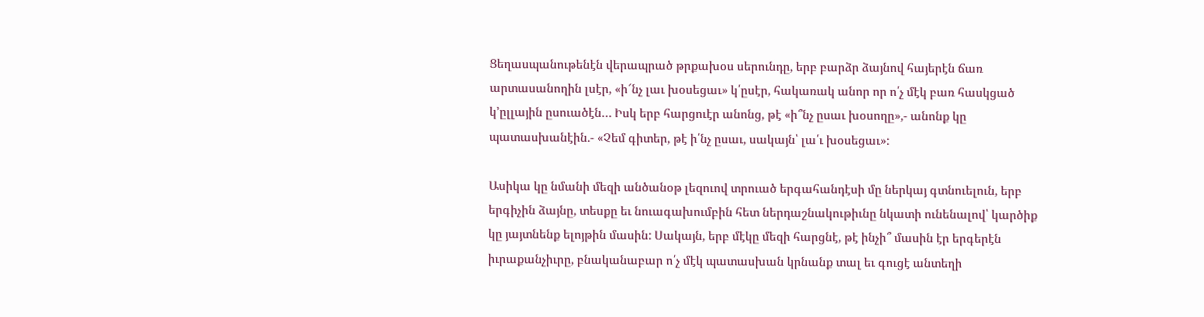Ցեղասպանութենէն վերապրած թրքախօս սերունդը, երբ բարձր ձայնով հայերէն ճառ արտասանողին լսէր, «ի՜նչ լաւ խօսեցաւ» կ՛ըսէր, հակառակ անոր որ ո՛չ մէկ բառ հասկցած կ՚ըլլային ըսուածէն… Իսկ երբ հարցուէր անոնց, թէ «ի՞նչ ըսաւ խօսողը»,- անոնք կը պատասխանէին.- «Չեմ գիտեր, թէ ի՛նչ ըսաւ, սակայն՝ լա՛ւ խօսեցաւ»:

Ասիկա կը նմանի մեզի անծանօթ լեզուով տրուած երգահանդէսի մը ներկայ գտնուելուն, երբ երգիչին ձայնը, տեսքը եւ նուագախումբին հետ ներդաշնակութիւնը նկատի ունենալով՝ կարծիք կը յայտնենք ելոյթին մասին: Սակայն, երբ մէկը մեզի հարցնէ, թէ ինչի՞ մասին էր երգերէն իւրաքանչիւրը, բնականաբար ո՛չ մէկ պատասխան կրնանք տալ եւ գուցէ անտեղի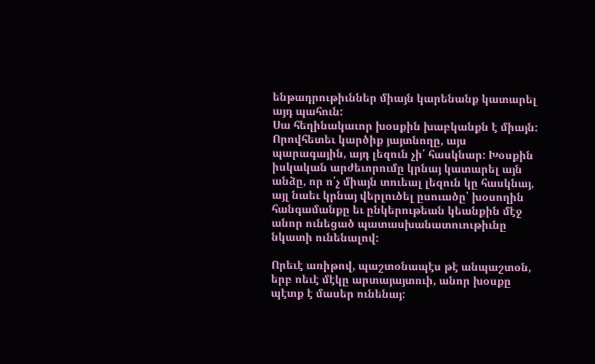ենթադրութիւններ միայն կարենանք կատարել այդ պահուն:
Սա հեղինակաւոր խօսքին խաբկանքն է միայն: Որովհետեւ կարծիք յայտնողը, այս պարագային, այդ լեզուն չի՛ հասկնար: Խօսքին իսկական արժեւորումը կրնայ կատարել այն անձը, որ ո՛չ միայն տուեալ լեզուն կը հասկնայ, այլ նաեւ կրնայ վերլուծել ըսուածը՝ խօսողին հանգամանքը եւ ընկերութեան կեանքին մէջ անոր ունեցած պատասխանատուութիւնը նկատի ունենալով:

Որեւէ առիթով, պաշտօնապէս թէ անպաշտօն, երբ ոեւէ մէկը արտայայտուի, անոր խօսքը պէտք է մասեր ունենայ: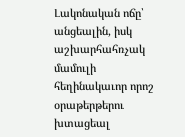Լակոնական ոճը՝ անցեալին, իսկ աշխարհահռչակ մամուլի հեղինակաւոր որոշ օրաթերթերու խտացեալ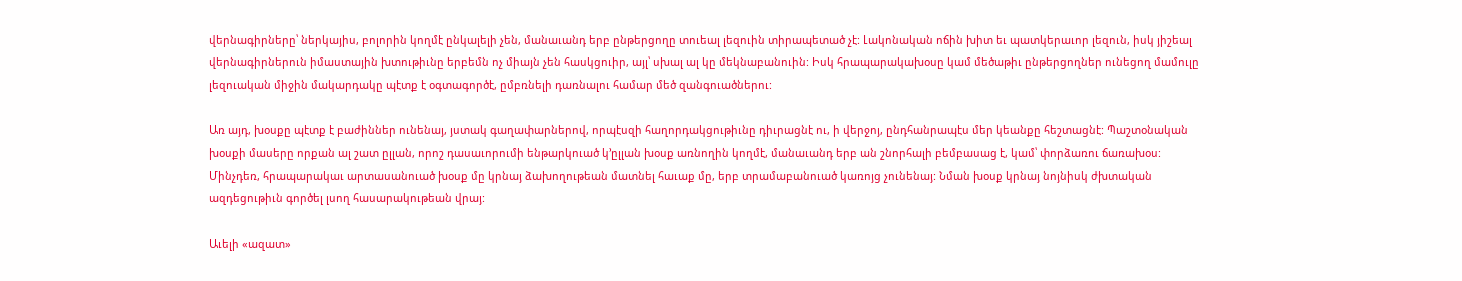վերնագիրները՝ ներկայիս, բոլորին կողմէ ընկալելի չեն, մանաւանդ երբ ընթերցողը տուեալ լեզուին տիրապետած չէ: Լակոնական ոճին խիտ եւ պատկերաւոր լեզուն, իսկ յիշեալ վերնագիրներուն իմաստային խտութիւնը երբեմն ոչ միայն չեն հասկցուիր, այլ՝ սխալ ալ կը մեկնաբանուին: Իսկ հրապարակախօսը կամ մեծաթիւ ընթերցողներ ունեցող մամուլը լեզուական միջին մակարդակը պէտք է օգտագործէ, ըմբռնելի դառնալու համար մեծ զանգուածներու:

Առ այդ, խօսքը պէտք է բաժիններ ունենայ, յստակ գաղափարներով, որպէսզի հաղորդակցութիւնը դիւրացնէ ու, ի վերջոյ, ընդհանրապէս մեր կեանքը հեշտացնէ: Պաշտօնական խօսքի մասերը որքան ալ շատ ըլլան, որոշ դասաւորումի ենթարկուած կ՚ըլլան խօսք առնողին կողմէ, մանաւանդ երբ ան շնորհալի բեմբասաց է, կամ՝ փորձառու ճառախօս: Մինչդեռ, հրապարակաւ արտասանուած խօսք մը կրնայ ձախողութեան մատնել հաւաք մը, երբ տրամաբանուած կառոյց չունենայ: Նման խօսք կրնայ նոյնիսկ ժխտական ազդեցութիւն գործել լսող հասարակութեան վրայ:

Աւելի «ազատ»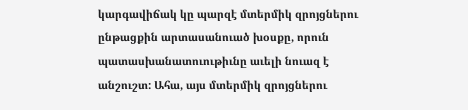կարգավիճակ կը պարզէ մտերմիկ զրոյցներու ընթացքին արտասանուած խօսքը, որուն պատասխանատուութիւնը աւելի նուազ է անշուշտ: Ահա, այս մտերմիկ զրոյցներու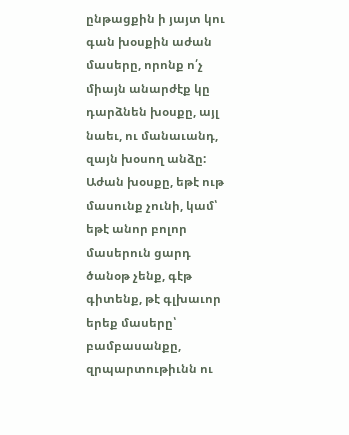ընթացքին ի յայտ կու գան խօսքին աժան մասերը, որոնք ո՛չ միայն անարժէք կը դարձնեն խօսքը, այլ նաեւ, ու մանաւանդ, զայն խօսող անձը:
Աժան խօսքը, եթէ ութ մասունք չունի, կամ՝ եթէ անոր բոլոր մասերուն ցարդ ծանօթ չենք, գէթ գիտենք, թէ գլխաւոր երեք մասերը՝ բամբասանքը, զրպարտութիւնն ու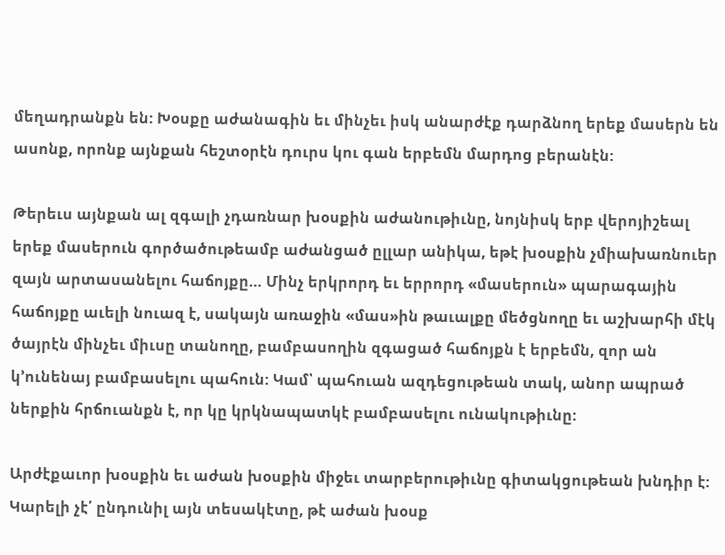մեղադրանքն են: Խօսքը աժանագին եւ մինչեւ իսկ անարժէք դարձնող երեք մասերն են ասոնք, որոնք այնքան հեշտօրէն դուրս կու գան երբեմն մարդոց բերանէն:

Թերեւս այնքան ալ զգալի չդառնար խօսքին աժանութիւնը, նոյնիսկ երբ վերոյիշեալ երեք մասերուն գործածութեամբ աժանցած ըլլար անիկա, եթէ խօսքին չմիախառնուեր զայն արտասանելու հաճոյքը… Մինչ երկրորդ եւ երրորդ «մասերուն» պարագային հաճոյքը աւելի նուազ է, սակայն առաջին «մաս»ին թաւալքը մեծցնողը եւ աշխարհի մէկ ծայրէն մինչեւ միւսը տանողը, բամբասողին զգացած հաճոյքն է երբեմն, զոր ան կ՚ունենայ բամբասելու պահուն: Կամ՝ պահուան ազդեցութեան տակ, անոր ապրած ներքին հրճուանքն է, որ կը կրկնապատկէ բամբասելու ունակութիւնը:

Արժէքաւոր խօսքին եւ աժան խօսքին միջեւ տարբերութիւնը գիտակցութեան խնդիր է: Կարելի չէ՛ ընդունիլ այն տեսակէտը, թէ աժան խօսք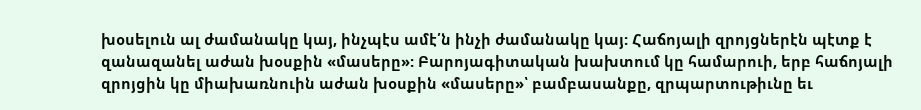խօսելուն ալ ժամանակը կայ, ինչպէս ամէ՛ն ինչի ժամանակը կայ: Հաճոյալի զրոյցներէն պէտք է զանազանել աժան խօսքին «մասերը»: Բարոյագիտական խախտում կը համարուի, երբ հաճոյալի զրոյցին կը միախառնուին աժան խօսքին «մասերը»՝ բամբասանքը, զրպարտութիւնը եւ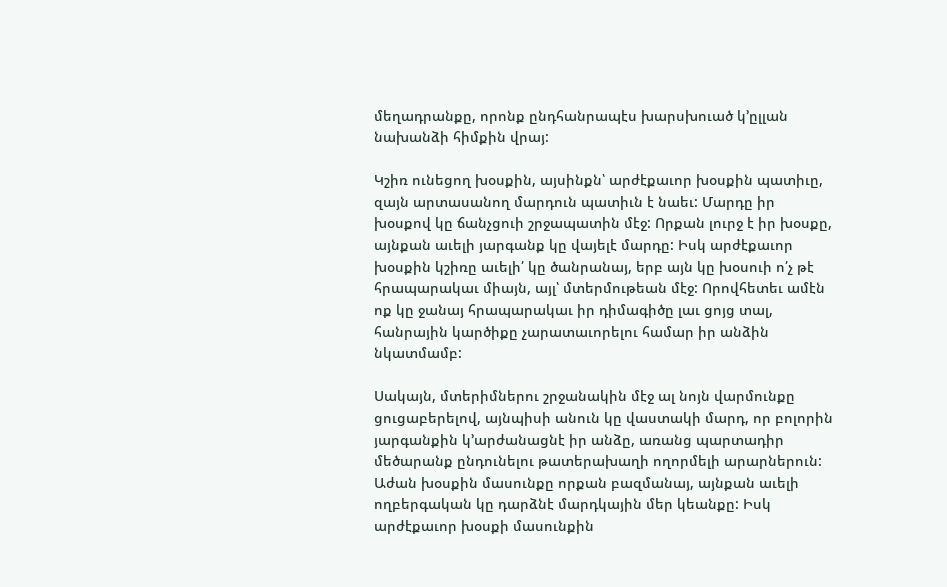մեղադրանքը, որոնք ընդհանրապէս խարսխուած կ՚ըլլան նախանձի հիմքին վրայ:

Կշիռ ունեցող խօսքին, այսինքն՝ արժէքաւոր խօսքին պատիւը, զայն արտասանող մարդուն պատիւն է նաեւ: Մարդը իր խօսքով կը ճանչցուի շրջապատին մէջ: Որքան լուրջ է իր խօսքը, այնքան աւելի յարգանք կը վայելէ մարդը: Իսկ արժէքաւոր խօսքին կշիռը աւելի՛ կը ծանրանայ, երբ այն կը խօսուի ո՛չ թէ հրապարակաւ միայն, այլ՝ մտերմութեան մէջ: Որովհետեւ ամէն ոք կը ջանայ հրապարակաւ իր դիմագիծը լաւ ցոյց տալ, հանրային կարծիքը չարատաւորելու համար իր անձին նկատմամբ:

Սակայն, մտերիմներու շրջանակին մէջ ալ նոյն վարմունքը ցուցաբերելով, այնպիսի անուն կը վաստակի մարդ, որ բոլորին յարգանքին կ՚արժանացնէ իր անձը, առանց պարտադիր մեծարանք ընդունելու թատերախաղի ողորմելի արարներուն:
Աժան խօսքին մասունքը որքան բազմանայ, այնքան աւելի ողբերգական կը դարձնէ մարդկային մեր կեանքը: Իսկ արժէքաւոր խօսքի մասունքին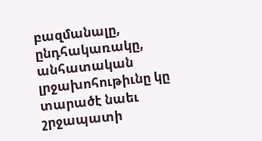բազմանալը, ընդհակառակը, անհատական լրջախոհութիւնը կը տարածէ նաեւ շրջապատի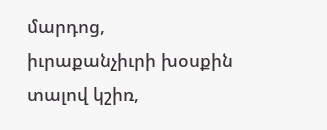մարդոց, իւրաքանչիւրի խօսքին տալով կշիռ,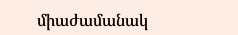միաժամանակ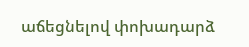աճեցնելով փոխադարձ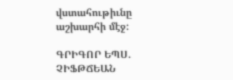վստահութիւնը աշխարհի մէջ:

ԳՐԻԳՈՐ ԵՊՍ. ՉԻՖԹՃԵԱՆ